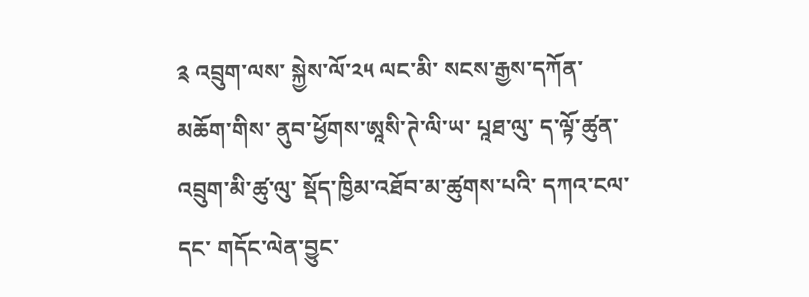༉ འབྲུག་ལས་ སྐྱེས་ལོ་༢༥ ལང་མི་ སངས་རྒྱས་དཀོན་མཆོག་གིས་ ནུབ་ཕྱོགས་ཨཱསི་ཊེ་ལི་ཡ་ པཱཐ་ལུ་ ད་ལྟོ་ཚུན་ འབྲུག་མི་ཚུ་ལུ་ སྡོད་ཁྱིམ་འཐོབ་མ་ཚུགས་པའི་ དཀའ་ངལ་དང་ གདོང་ལེན་བྱུང་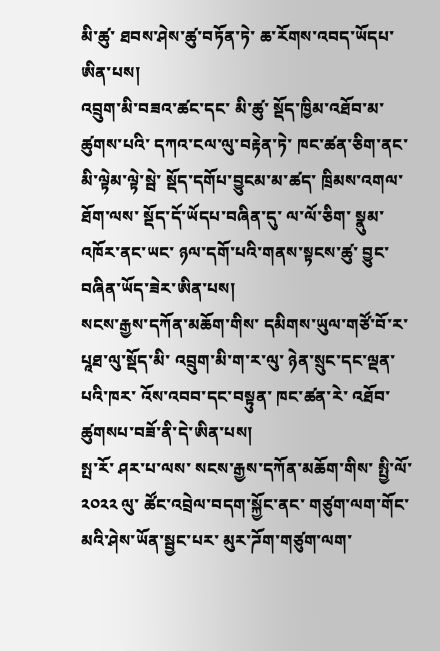མི་ཚུ་ ཐབས་ཤེས་ཚུ་བཏོན་ཏེ་ ཆ་རོགས་འབད་ཡོདཔ་ཨིན་པས།
འབྲུག་མི་བཟའ་ཚང་དང་ མི་ཚུ་ སྡོད་ཁྱིམ་འཐོབ་མ་ཚུགས་པའི་ དཀའ་ངལ་ལུ་བརྟེན་ཏེ་ ཁང་ཚན་ཅིག་ནང་ མི་ལྟེམ་ལྟེ་སྦེ་ སྡོད་དགོཔ་བྱུངམ་མ་ཚད་ ཁྲིམས་འགལ་ཐོག་ལས་ སྡོད་དོ་ཡོདཔ་བཞིན་དུ་ ལ་ལོ་ཅིག་ སྣུམ་འཁོར་ནང་ཡང་ ཉལ་དགོ་པའི་གནས་སྟངས་ཚུ་ བྱུང་བཞིན་ཡོད་ཟེར་ཨིན་པས།
སངས་རྒྱས་དཀོན་མཆོག་གིས་ དམིགས་ཡུལ་གཙོ་བོ་ར་ པཱཐ་ལུ་སྡོད་མི་ འབྲུག་མི་ག་ར་ལུ་ ཉེན་སྲུང་དང་ལྡན་པའི་ཁར་ འོས་འབབ་དང་བསྟུན་ ཁང་ཚན་རེ་ འཐོབ་ཚུགསཔ་བཟོ་ནི་དེ་ཨིན་པས།
སྤ་རོ་ ཤར་པ་ལས་ སངས་རྒྱས་དཀོན་མཆོག་གིས་ སྤྱི་ལོ་༢༠༢༢ ལུ་ ཚོང་འབྲེལ་བདག་སྐྱོང་ནང་ གཙུག་ལག་གོང་མའི་ཤེས་ཡོན་སྦྱང་པར་ མུར་ཌོག་གཙུག་ལག་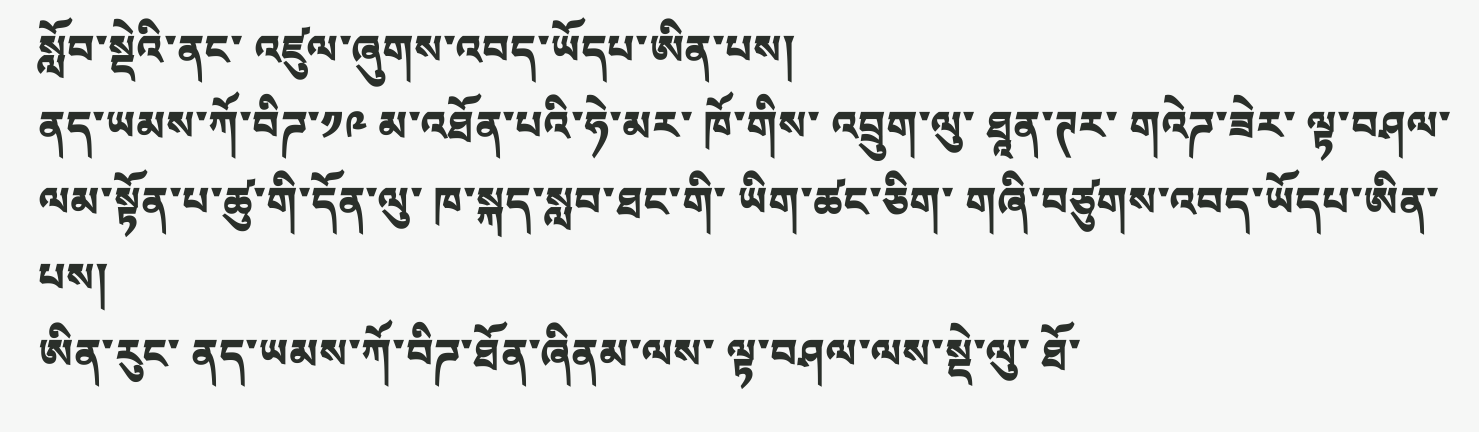སློབ་སྡེའི་ནང་ འཛུལ་ཞུགས་འབད་ཡོདཔ་ཨིན་པས།
ནད་ཡམས་ཀོ་བིཌ་༡༩ མ་འཐོན་པའི་ཧེ་མར་ ཁོ་གིས་ འབྲུག་ལུ་ ཐཱན་ཊར་ གའེཌ་ཟེར་ ལྟ་བཤལ་ལམ་སྟོན་པ་ཚུ་གི་དོན་ལུ་ ཁ་སྐད་སླབ་ཐང་གི་ ཡིག་ཚང་ཅིག་ གཞི་བཙུགས་འབད་ཡོདཔ་ཨིན་པས།
ཨིན་རུང་ ནད་ཡམས་ཀོ་བིཌ་ཐོན་ཞིནམ་ལས་ ལྟ་བཤལ་ལས་སྡེ་ལུ་ ཐོ་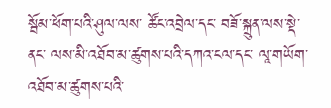སྦོམ་ཕོག་པའི་ཤུལ་ལས་ ཚོང་འབྲེལ་དང་ བཟོ་སྐྲུན་ལས་སྡེ་ནང་ ལས་མི་འཐོབ་མ་ཚུགས་པའི་དཀའ་ངལ་དང་ ལཱ་གཡོག་འཐོབ་མ་ཚུགས་པའི་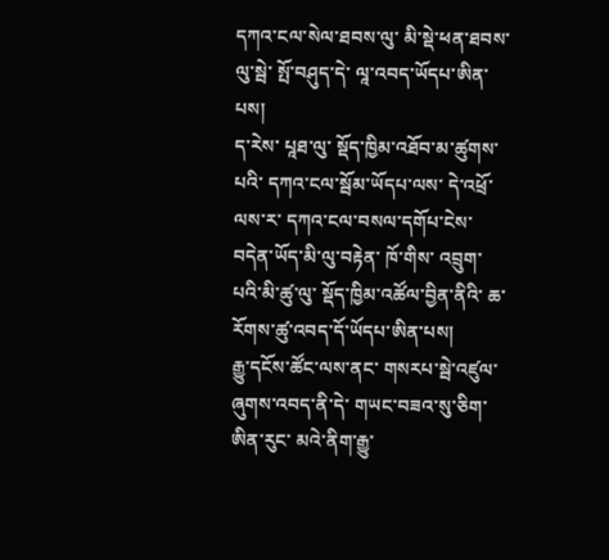དཀའ་ངལ་སེལ་ཐབས་ལུ་ མི་སྡེ་ཕན་ཐབས་ལུ་སྦེ་ སྤོ་བཤུད་དེ་ ལཱ་འབད་ཡོདཔ་ཨིན་པས།
ད་རེས་ པཱཐ་ལུ་ སྡོད་ཁྱིམ་འཐོབ་མ་ཚུགས་པའི་ དཀའ་ངལ་སྦོམ་ཡོདཔ་ལས་ དེ་འཕྲོ་ལས་ར་ དཀའ་ངལ་བསལ་དགོཔ་ངེས་བདེན་ཡོད་མི་ལུ་བརྟེན་ ཁོ་གིས་ འབྲུག་པའི་མི་ཚུ་ལུ་ སྡོད་ཁྱིམ་འཚོལ་བྱིན་ནིའི་ ཆ་རོགས་ཚུ་འབད་དོ་ཡོདཔ་ཨིན་པས།
རྒྱུ་དངོས་ཚོང་ལས་ནང་ གསརཔ་སྦེ་འཛུལ་ཞུགས་འབད་ནི་དེ་ གཡང་བཟའ་སུ་ཅིག་ཨིན་རུང་ མའེ་ནིག་རྒྱུ་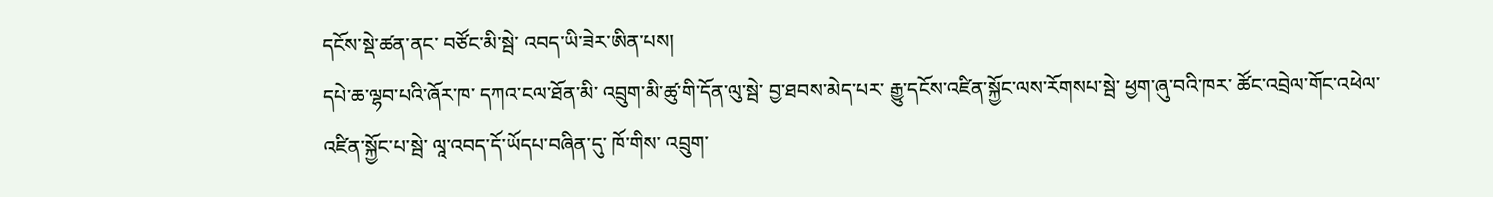དངོས་སྡེ་ཚན་ནང་ བཙོང་མི་སྦེ་ འབད་ཡི་ཟེར་ཨིན་པས།
དཔེ་ཆ་ལྷབ་པའི་ཞོར་ཁ་ དཀའ་ངལ་ཐོན་མི་ འབྲུག་མི་ཚུ་གི་དོན་ལུ་སྦེ་ བྱ་ཐབས་མེད་པར་ རྒྱུ་དངོས་འཛིན་སྐྱོང་ལས་རོགསཔ་སྦེ་ ཕྱག་ཞུ་བའི་ཁར་ ཚོང་འབྲེལ་གོང་འཕེལ་འཛིན་སྐྱོང་པ་སྦེ་ ལཱ་འབད་དོ་ཡོདཔ་བཞིན་དུ་ ཁོ་གིས་ འབྲུག་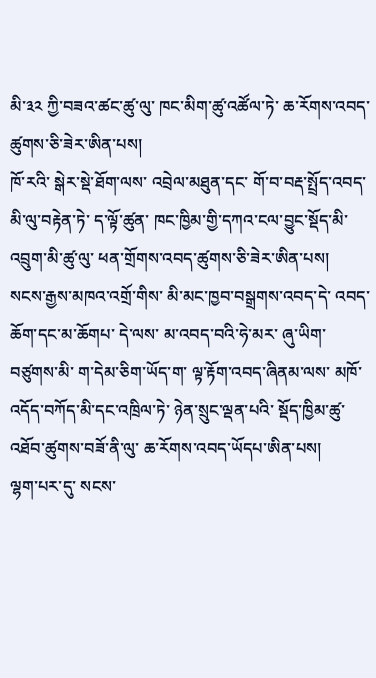མི་༣༢ ཀྱི་བཟའ་ཚང་ཚུ་ལུ་ ཁང་མིག་ཚུ་འཚོལ་ཏེ་ ཆ་རོགས་འབད་ཚུགས་ཅི་ཟེར་ཨིན་པས།
ཁོ་རའི་ སྒེར་སྡེ་ཐོག་ལས་ འབྲེལ་མཐུན་དང་ གོ་བ་བརྡ་སྤྲོད་འབད་མི་ལུ་བརྟེན་ཏེ་ ད་ལྟོ་ཚུན་ ཁང་ཁྱིམ་གྱི་དཀའ་ངལ་བྱུང་སྡོད་མི་ འབྲུག་མི་ཚུ་ལུ་ ཕན་གྲོགས་འབད་ཚུགས་ཅི་ཟེར་ཨིན་པས།
སངས་རྒྱས་མཁའ་འགྲོ་གིས་ མི་མང་ཁྱབ་བསྒྲགས་འབད་དེ་ འབད་ཆོག་དང་མ་ཆོགཔ་ དེ་ལས་ མ་འབད་བའི་ཧེ་མར་ ཞུ་ཡིག་བཙུགས་མི་ ག་དེམ་ཅིག་ཡོད་ག་ ལྟ་རྟོག་འབད་ཞིནམ་ལས་ མཁོ་འདོད་བཀོད་མི་དང་འཁྲིལ་ཏེ་ ཉེན་སྲུང་ལྡན་པའི་ སྡོད་ཁྱིམ་ཚུ་ འཐོབ་ཚུགས་བཟོ་ནི་ལུ་ ཆ་རོགས་འབད་ཡོདཔ་ཨིན་པས།
ལྷག་པར་དུ་ སངས་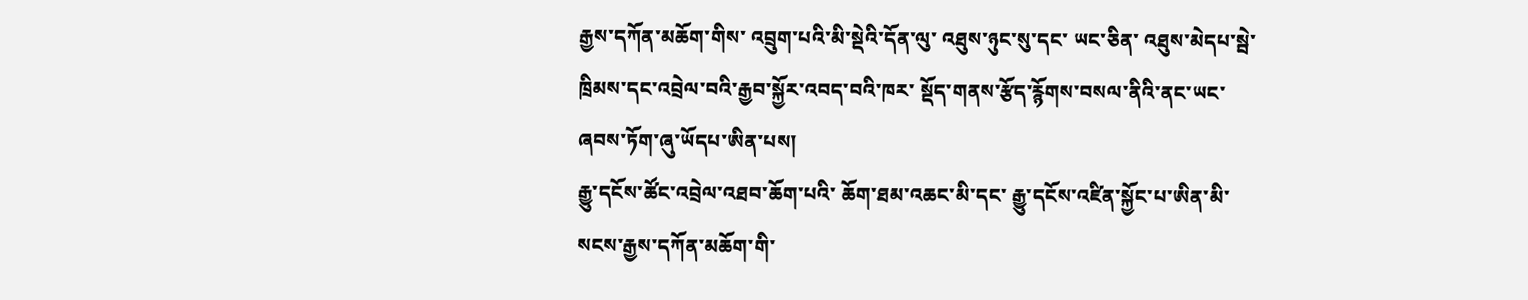རྒྱས་དཀོན་མཆོག་གིས་ འབྲུག་པའི་མི་སྡེའི་དོན་ལུ་ འཐུས་ཉུང་སུ་དང་ ཡང་ཅིན་ འཐུས་མེདཔ་སྦེ་ ཁྲིམས་དང་འབྲེལ་བའི་རྒྱབ་སྐྱོར་འབད་བའི་ཁར་ སྡོད་གནས་རྩོད་རྙོགས་བསལ་ནིའི་ནང་ཡང་ ཞབས་ཏོག་ཞུ་ཡོདཔ་ཨིན་པས།
རྒྱུ་དངོས་ཚོང་འབྲེལ་འཐབ་ཆོག་པའི་ ཆོག་ཐམ་འཆང་མི་དང་ རྒྱུ་དངོས་འཛིན་སྐྱོང་པ་ཨིན་མི་ སངས་རྒྱས་དཀོན་མཆོག་གི་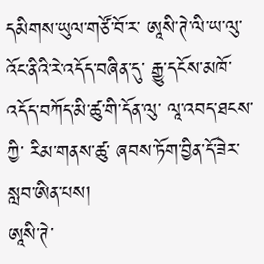དམིགས་ཡུལ་གཙོ་བོ་ར་ ཨཱསི་ཊེ་ལི་ཡ་ལུ་ འོང་ནིའི་རེ་འདོད་བཞིན་དུ་ རྒྱུ་དངོས་མཁོ་འདོད་བཀོད་མི་ཚུ་གི་དོན་ལུ་ ལཱ་འབད་ཐངས་ཀྱི་ རིམ་གནས་ཚུ་ ཞབས་ཏོག་བྱིན་དོ་ཟེར་ སླབ་ཨིན་པས།
ཨཱསི་ཊེ་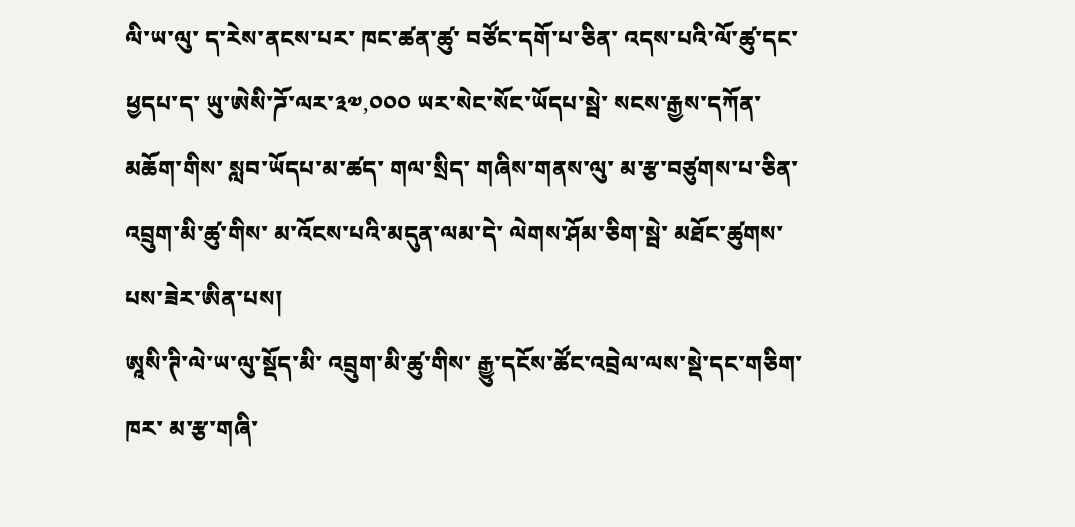ལི་ཡ་ལུ་ ད་རེས་ནངས་པར་ ཁང་ཚན་ཚུ་ བཙོང་དགོ་པ་ཅིན་ འདས་པའི་ལོ་ཚུ་དང་ཕྱདཔ་ད་ ཡུ་ཨེསི་ཌོ་ལར་༣༧,༠༠༠ ཡར་སེང་སོང་ཡོདཔ་སྦེ་ སངས་རྒྱས་དཀོན་མཆོག་གིས་ སླབ་ཡོདཔ་མ་ཚད་ གལ་སྲིད་ གཞིས་གནས་ལུ་ མ་རྩ་བཙུགས་པ་ཅིན་ འབྲུག་མི་ཚུ་གིས་ མ་འོངས་པའི་མདུན་ལམ་དེ་ ལེགས་ཤོམ་ཅིག་སྦེ་ མཐོང་ཚུགས་པས་ཟེར་ཨིན་པས།
ཨཱསི་ཊི་ལེ་ཡ་ལུ་སྡོད་མི་ འབྲུག་མི་ཚུ་གིས་ རྒྱུ་དངོས་ཚོང་འབྲེལ་ལས་སྡེ་དང་གཅིག་ཁར་ མ་རྩ་གཞི་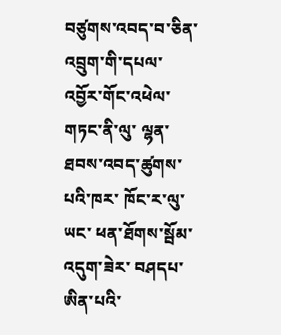བཙུགས་འབད་བ་ཅིན་ འབྲུག་གི་དཔལ་འབྱོར་གོང་འཕེལ་གཏང་ནི་ལུ་ ལྷན་ཐབས་འབད་ཚུགས་པའི་ཁར་ ཁོང་ར་ལུ་ཡང་ ཕན་ཐོགས་སྦོམ་འདུག་ཟེར་ བཤདཔ་ཨིན་པའི་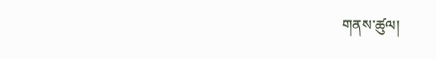གནས་ཚུལ།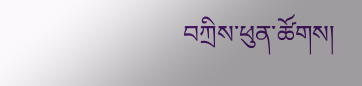བཀྲིས་ཕུན་ཚོགས།